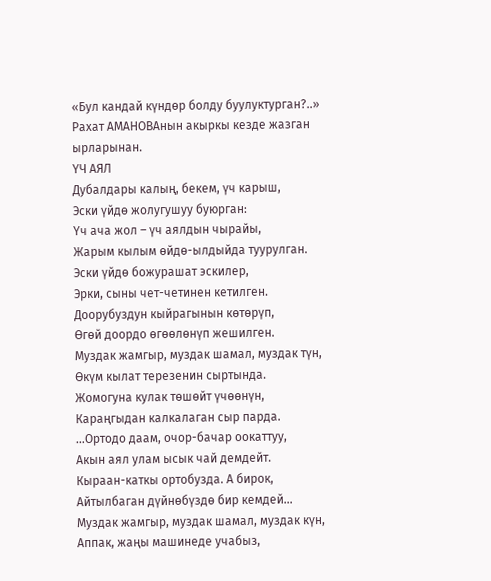«Бул кандай күндөр болду буулуктурган?..»
Рахат АМАНОВАнын акыркы кезде жазган ырларынан.
ҮЧ АЯЛ
Дубалдары калың, бекем, үч карыш,
Эски үйдө жолугушуу буюрган:
Үч ача жол – үч аялдын чырайы,
Жарым кылым өйдө-ылдыйда туурулган.
Эски үйдө божурашат эскилер,
Эрки, сыны чет-четинен кетилген.
Доорубуздун кыйрагынын көтөрүп,
Өгөй доордо өгөөлөнүп жешилген.
Муздак жамгыр, муздак шамал, муздак түн,
Өкүм кылат терезенин сыртында.
Жомогуна кулак төшөйт үчөөнүн,
Караңгыдан калкалаган сыр парда.
…Ортодо даам, очор-бачар оокаттуу,
Акын аял улам ысык чай демдейт.
Кыраан-каткы ортобузда. А бирок,
Айтылбаган дүйнөбүздө бир кемдей…
Муздак жамгыр, муздак шамал, муздак күн,
Аппак, жаңы машинеде учабыз,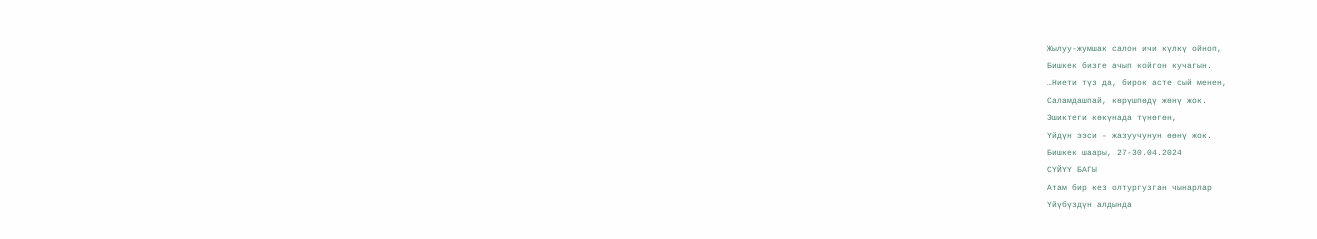Жылуу-жумшак салон ичи күлкү ойноп,
Бишкек бизге ачып койгон кучагын.
…Ниети түз да, бирок асте сый менен,
Саламдашпай, көрүшпөдү жөнү жок.
Эшиктеги көкүнада түнөгөн,
Үйдүн ээси – жазуучунун өөнү жок.
Бишкек шаары, 27-30.04.2024
СҮЙҮҮ БАГЫ
Атам бир кез олтургузган чынарлар
Үйүбүздүн алдында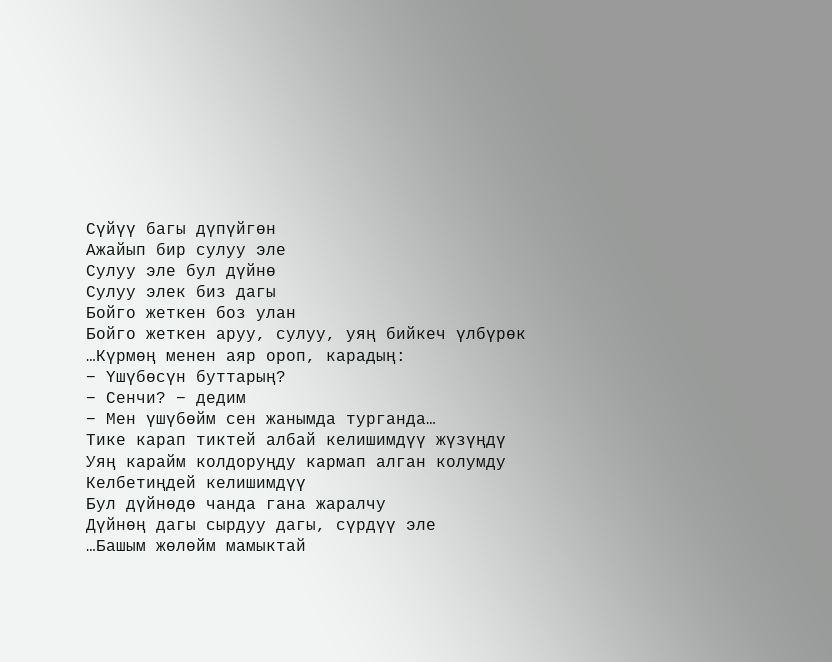Сүйүү багы дүпүйгөн
Ажайып бир сулуу эле
Сулуу эле бул дүйнө
Сулуу элек биз дагы
Бойго жеткен боз улан
Бойго жеткен аруу, сулуу, уяң бийкеч үлбүрөк
…Күрмөң менен аяр ороп, карадың:
− Үшүбөсүн буттарың?
− Сенчи? − дедим
− Мен үшүбөйм сен жанымда турганда…
Тике карап тиктей албай келишимдүү жүзүңдү
Уяң карайм колдоруңду кармап алган колумду
Келбетиңдей келишимдүү
Бул дүйнөдө чанда гана жаралчу
Дүйнөң дагы сырдуу дагы, сүрдүү эле
…Башым жөлөйм мамыктай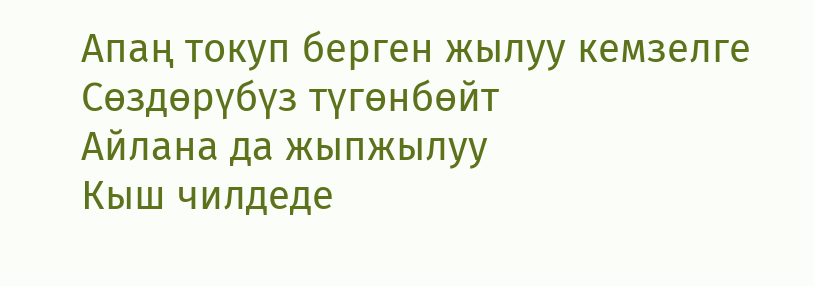Апаң токуп берген жылуу кемзелге
Сөздөрүбүз түгөнбөйт
Айлана да жыпжылуу
Кыш чилдеде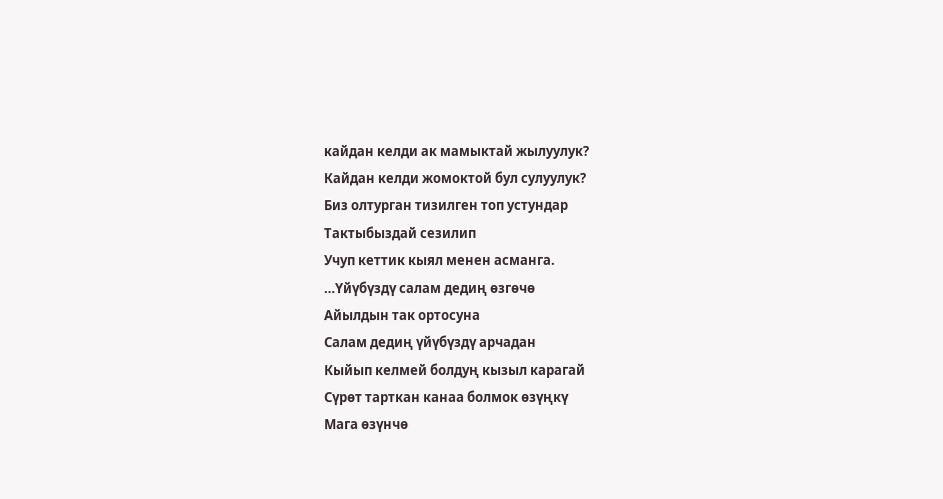кайдан келди ак мамыктай жылуулук?
Кайдан келди жомоктой бул сулуулук?
Биз олтурган тизилген топ устундар
Тактыбыздай сезилип
Учуп кеттик кыял менен асманга.
…Үйүбүздү салам дедиң өзгөчө
Айылдын так ортосуна
Салам дедиң үйүбүздү арчадан
Кыйып келмей болдуң кызыл карагай
Сүрөт тарткан канаа болмок өзүңкү
Мага өзүнчө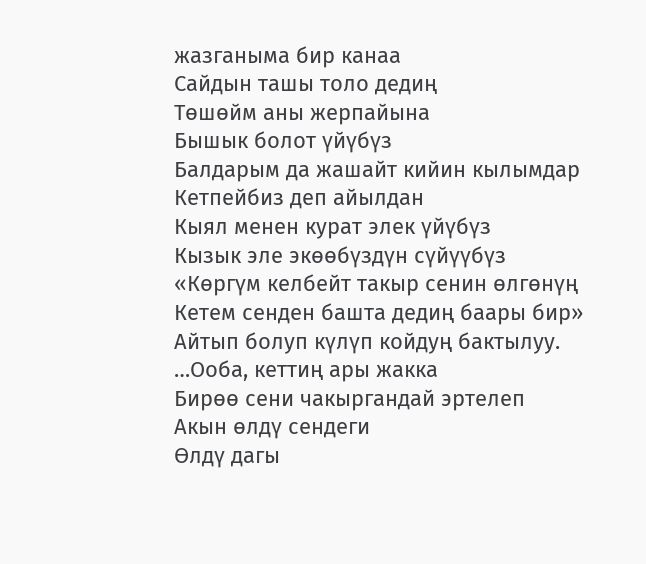жазганыма бир канаа
Сайдын ташы толо дедиң
Төшөйм аны жерпайына
Бышык болот үйүбүз
Балдарым да жашайт кийин кылымдар
Кетпейбиз деп айылдан
Кыял менен курат элек үйүбүз
Кызык эле экөөбүздүн сүйүүбүз
«Көргүм келбейт такыр сенин өлгөнүң
Кетем сенден башта дедиң баары бир»
Айтып болуп күлүп койдуң бактылуу.
…Ооба, кеттиң ары жакка
Бирөө сени чакыргандай эртелеп
Акын өлдү сендеги
Өлдү дагы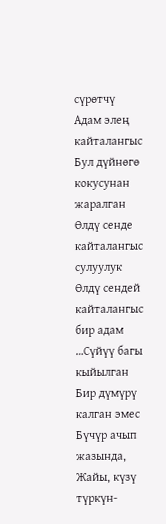сүрөтчү
Адам элең кайталангыс
Бул дүйнөгө кокусунан жаралган
Өлдү сенде кайталангыс сулуулук
Өлдү сендей кайталангыс бир адам
…Сүйүү багы кыйылган
Бир дүмүрү калган эмес
Бүчүр ачып жазында,
Жайы, күзү түркүн-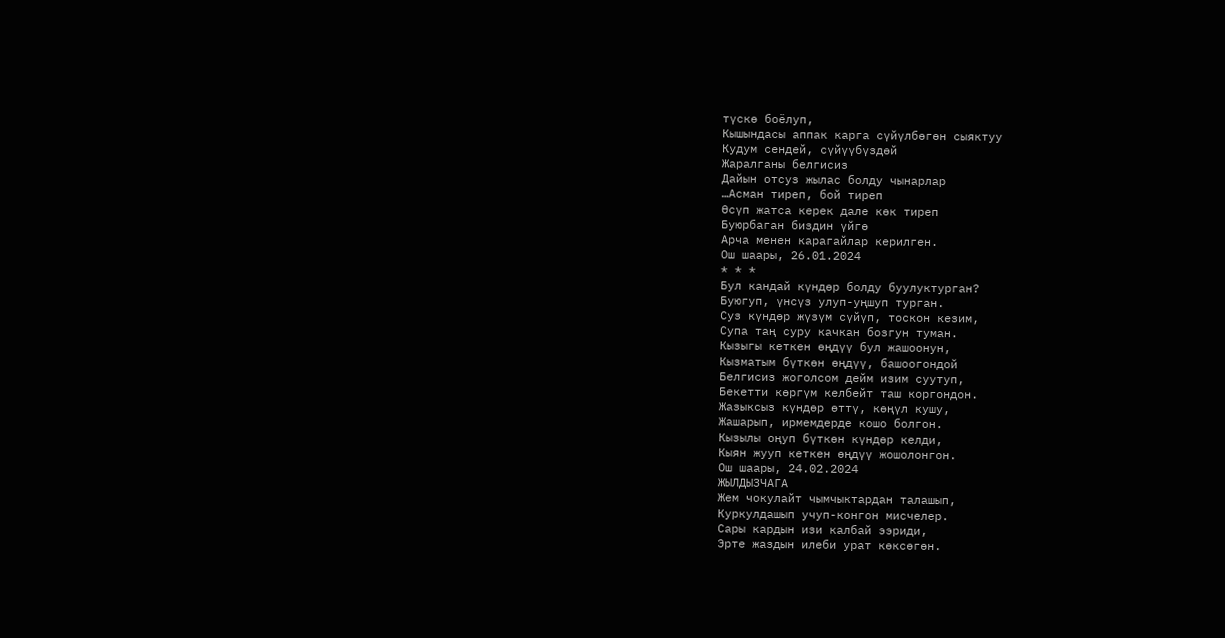түскө боёлуп,
Кышындасы аппак карга сүйүлбөгөн сыяктуу
Кудум сендей, сүйүүбүздөй
Жаралганы белгисиз
Дайын отсуз жылас болду чынарлар
…Асман тиреп, бой тиреп
Өсүп жатса керек дале көк тиреп
Буюрбаган биздин үйгө
Арча менен карагайлар керилген.
Ош шаары, 26.01.2024
* * *
Бул кандай күндөр болду буулуктурган?
Буюгуп, үнсүз улуп-уңшуп турган.
Суз күндөр жүзүм сүйүп, тоскон кезим,
Супа таң суру качкан бозгун туман.
Кызыгы кеткен өңдүү бул жашоонун,
Кызматым бүткөн өңдүү, башоогондой
Белгисиз жоголсом дейм изим суутуп,
Бекетти көргүм келбейт таш коргондон.
Жазыксыз күндөр өттү, көңүл кушу,
Жашарып, ирмемдерде кошо болгон.
Кызылы оңуп бүткөн күндөр келди,
Кыян жууп кеткен өңдүү жошолонгон.
Ош шаары, 24.02.2024
ЖЫЛДЫЗЧАГА
Жем чокулайт чымчыктардан талашып,
Куркулдашып учуп-конгон мисчелер.
Сары кардын изи калбай ээриди,
Эрте жаздын илеби урат көксөгөн.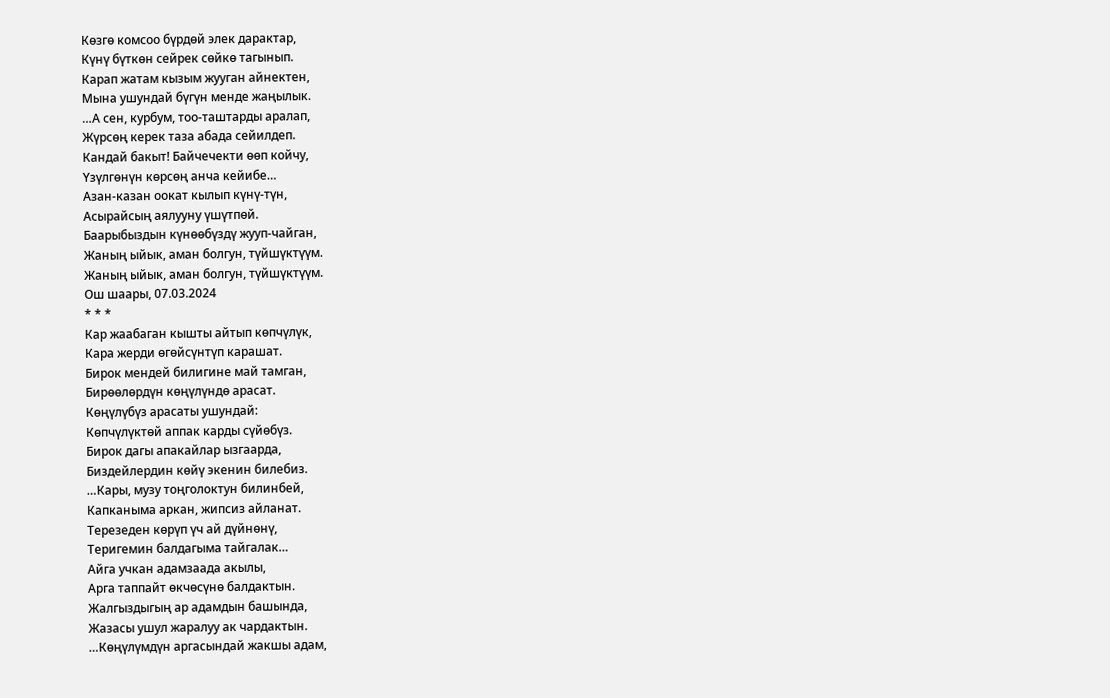Көзгө комсоо бүрдөй элек дарактар,
Күнү бүткөн сейрек сөйкө тагынып.
Карап жатам кызым жууган айнектен,
Мына ушундай бүгүн менде жаңылык.
…А сен, курбум, тоо-таштарды аралап,
Жүрсөң керек таза абада сейилдеп.
Кандай бакыт! Байчечекти өөп койчу,
Үзүлгөнүн көрсөң анча кейибе…
Азан-казан оокат кылып күнү-түн,
Асырайсың аялууну үшүтпөй.
Баарыбыздын күнөөбүздү жууп-чайган,
Жаның ыйык, аман болгун, түйшүктүүм.
Жаның ыйык, аман болгун, түйшүктүүм.
Ош шаары, 07.03.2024
* * *
Кар жаабаган кышты айтып көпчүлүк,
Кара жерди өгөйсүнтүп карашат.
Бирок мендей билигине май тамган,
Бирөөлөрдүн көңүлүндө арасат.
Көңүлүбүз арасаты ушундай:
Көпчүлүктөй аппак карды сүйөбүз.
Бирок дагы апакайлар ызгаарда,
Биздейлердин көйү экенин билебиз.
…Кары, музу тоңголоктун билинбей,
Капканыма аркан, жипсиз айланат.
Терезеден көрүп үч ай дүйнөнү,
Теригемин балдагыма тайгалак…
Айга учкан адамзаада акылы,
Арга таппайт өкчөсүнө балдактын.
Жалгыздыгың ар адамдын башында,
Жазасы ушул жаралуу ак чардактын.
…Көңүлүмдүн аргасындай жакшы адам,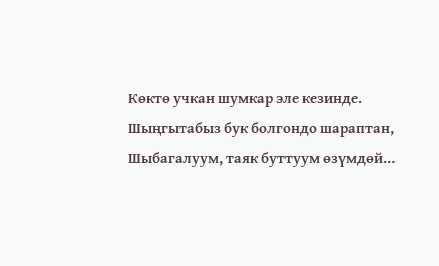Көктө учкан шумкар эле кезинде.
Шыңгытабыз бук болгондо шараптан,
Шыбагалуум, таяк буттуум өзүмдөй…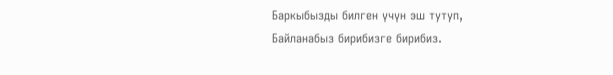Баркыбызды билген үчүн эш тутуп,
Байланабыз бирибизге бирибиз.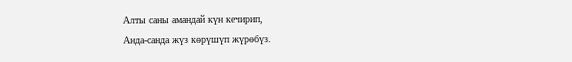Алты саны амандай күн кечирип,
Анда-санда жүз көрүшүп жүрөбүз.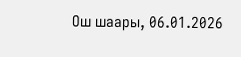Ош шаары, 06.01.2026